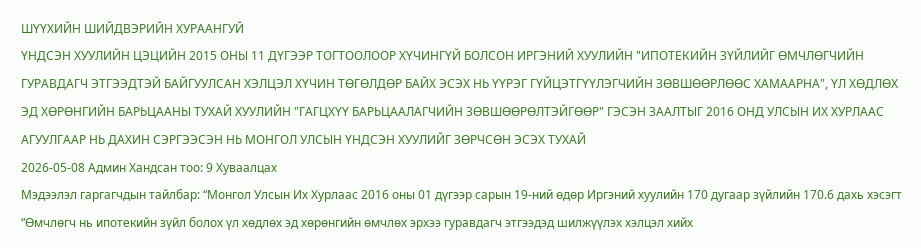ШҮҮХИЙН ШИЙДВЭРИЙН ХУРААНГУЙ
ҮНДСЭН ХУУЛИЙН ЦЭЦИЙН 2015 ОНЫ 11 ДҮГЭЭР ТОГТООЛООР ХҮЧИНГҮЙ БОЛСОН ИРГЭНИЙ ХУУЛИЙН "ИПОТЕКИЙН ЗҮЙЛИЙГ ӨМЧЛӨГЧИЙН ГУРАВДАГЧ ЭТГЭЭДТЭЙ БАЙГУУЛСАН ХЭЛЦЭЛ ХҮЧИН ТӨГӨЛДӨР БАЙХ ЭСЭХ НЬ ҮҮРЭГ ГҮЙЦЭТГҮҮЛЭГЧИЙН ЗӨВШӨӨРЛӨӨС ХАМААРНА", ҮЛ ХӨДЛӨХ ЭД ХӨРӨНГИЙН БАРЬЦААНЫ ТУХАЙ ХУУЛИЙН "ГАГЦХҮҮ БАРЬЦААЛАГЧИЙН ЗӨВШӨӨРӨЛТЭЙГӨӨР" ГЭСЭН ЗААЛТЫГ 2016 ОНД УЛСЫН ИХ ХУРЛААС АГУУЛГААР НЬ ДАХИН СЭРГЭЭСЭН НЬ МОНГОЛ УЛСЫН ҮНДСЭН ХУУЛИЙГ ЗӨРЧСӨН ЭСЭХ ТУХАЙ
2026-05-08 Админ Хандсан тоо: 9 Хуваалцах
Мэдээлэл гаргагчдын тайлбар: “Монгол Улсын Их Хурлаас 2016 оны 01 дүгээр сарын 19-ний өдөр Иргэний хуулийн 170 дугаар зүйлийн 170.6 дахь хэсэгт “Өмчлөгч нь ипотекийн зүйл болох үл хөдлөх эд хөрөнгийн өмчлөх эрхээ гуравдагч этгээдэд шилжүүлэх хэлцэл хийх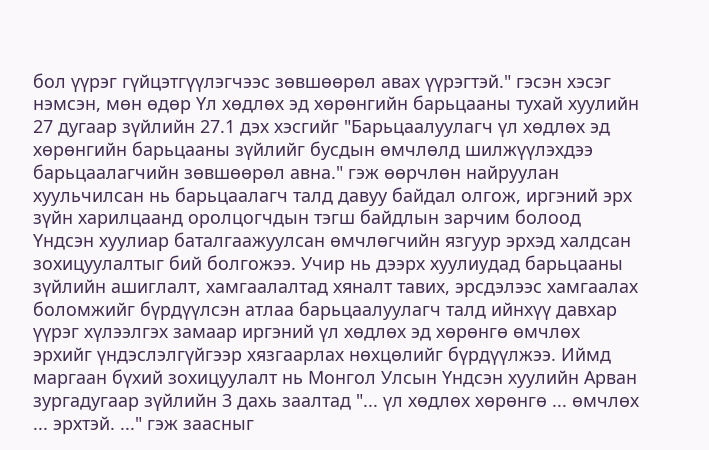бол үүрэг гүйцэтгүүлэгчээс зөвшөөрөл авах үүрэгтэй." гэсэн хэсэг нэмсэн, мөн өдөр Үл хөдлөх эд хөрөнгийн барьцааны тухай хуулийн 27 дугаар зүйлийн 27.1 дэх хэсгийг "Барьцаалуулагч үл хөдлөх эд хөрөнгийн барьцааны зүйлийг бусдын өмчлөлд шилжүүлэхдээ барьцаалагчийн зөвшөөрөл авна." гэж өөрчлөн найруулан хуульчилсан нь барьцаалагч талд давуу байдал олгож, иргэний эрх зүйн харилцаанд оролцогчдын тэгш байдлын зарчим болоод Үндсэн хуулиар баталгаажуулсан өмчлөгчийн язгуур эрхэд халдсан зохицуулалтыг бий болгожээ. Учир нь дээрх хуулиудад барьцааны зүйлийн ашиглалт, хамгаалалтад хяналт тавих, эрсдэлээс хамгаалах боломжийг бүрдүүлсэн атлаа барьцаалуулагч талд ийнхүү давхар үүрэг хүлээлгэх замаар иргэний үл хөдлөх эд хөрөнгө өмчлөх эрхийг үндэслэлгүйгээр хязгаарлах нөхцөлийг бүрдүүлжээ. Иймд маргаан бүхий зохицуулалт нь Монгол Улсын Үндсэн хуулийн Арван зургадугаар зүйлийн 3 дахь заалтад "... үл хөдлөх хөрөнгө ... өмчлөх ... эрхтэй. ..." гэж заасныг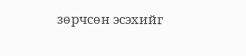зөрчсөн эсэхийг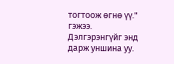тогтоож өгнө үү." гэжээ.
Дэлгэрэнгүйг энд дарж уншина уу.